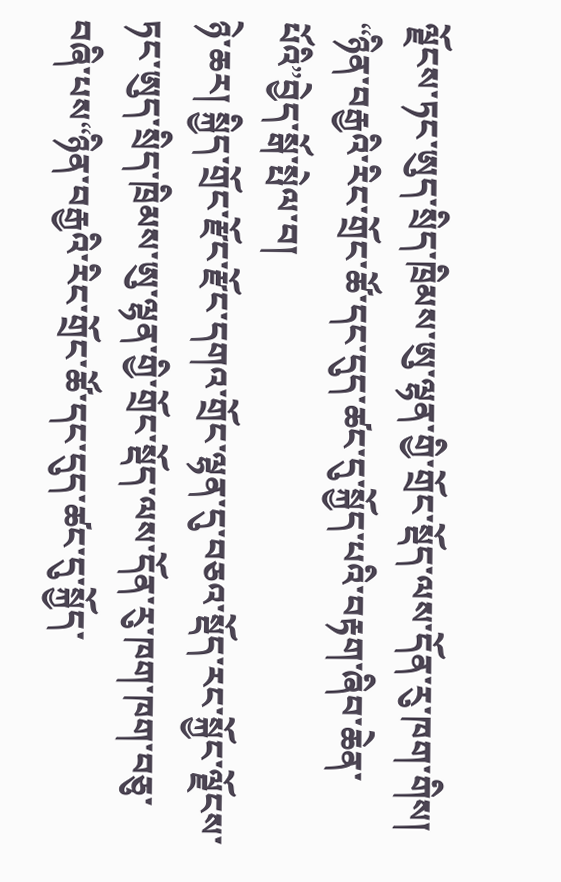ལྗོངས་ཏང་ཨུད་སྲིད་ཁྲིམས་ཨུ་ལྷན་གྱི་གྲོང་སྡོད་ལས་དོན་རུ་ཁག་གིས།
“ཉིན་བརྒྱའི་རིང་གྲོང་ཚོ་དང་དུད་ཚང་དུ་སྐྱོད་པའི་བརྟག་ཞིབ་ཆེན་པོའི”བྱེད་སྒོ་སྤེལ་བ།
ཉེ་ཆར། སྐྱིད་གྲོང་རྫོང་རྫོང་དགའ་གྲོང་ལྷན་དུ་བཅའ་སྡོད་རང་སྐྱོང་ལྗོངས་ཏང་ཨུད་སྲིད་ཁྲིམས་ཨུ་ལྷན་གྱི་གྲོང་སྡོད་ལས་དོན་རུ་ཁག་ཁག་བཅུ་བཞི་པས“ཉིན་བརྒྱའི་རིང་གྲོང་ཚོ་དང་དུད་ཚང་དུ་སྐྱོད་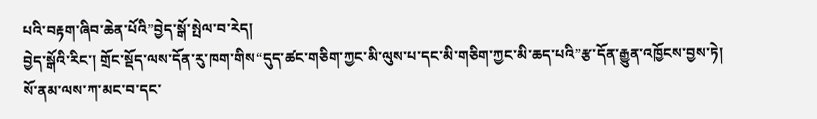པའི་བརྟག་ཞིབ་ཆེན་པོའི”བྱེད་སྒོ་སྤེལ་བ་རེད།
བྱེད་སྒོའི་རིང་། གྲོང་སྡོད་ལས་དོན་རུ་ཁག་གིས“དུད་ཚང་གཅིག་ཀྱང་མི་ལུས་པ་དང་མི་གཅིག་ཀྱང་མི་ཆད་པའི”རྩ་དོན་རྒྱུན་འཁྱོངས་བྱས་ཏེ། སོ་ནམ་ལས་ཀ་མང་བ་དང་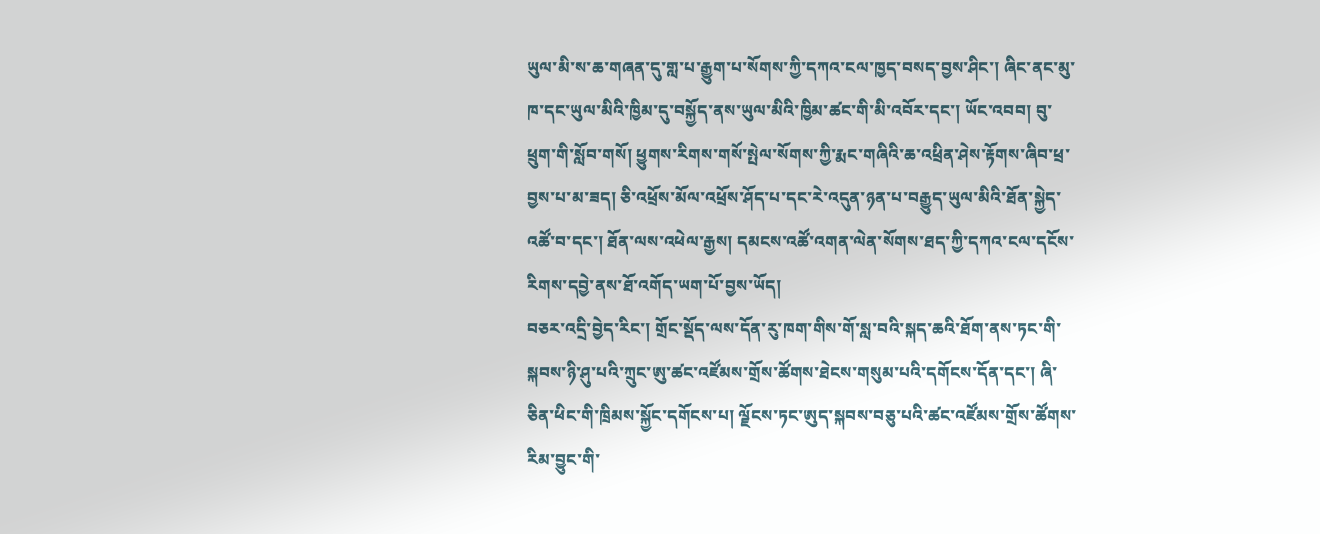ཡུལ་མི་ས་ཆ་གཞན་དུ་གླ་པ་རྒྱུག་པ་སོགས་ཀྱི་དཀའ་ངལ་ཁྱད་བསད་བྱས་ཤིང་། ཞིང་ནང་མུ་ཁ་དང་ཡུལ་མིའི་ཁྱིམ་དུ་བསྐྱོད་ནས་ཡུལ་མིའི་ཁྱིམ་ཚང་གི་མི་འབོར་དང་། ཡོང་འབབ། བུ་ཕྲུག་གི་སློབ་གསོ། ཕྱུགས་རིགས་གསོ་སྤེལ་སོགས་ཀྱི་རྨང་གཞིའི་ཆ་འཕྲིན་ཤེས་རྟོགས་ཞིབ་ཕྲ་བྱས་པ་མ་ཟད། ཅི་འཕྲོས་མོལ་འཕྲོས་ཤོད་པ་དང་རེ་འདུན་ཉན་པ་བརྒྱུད་ཡུལ་མིའི་ཐོན་སྐྱེད་འཚོ་བ་དང་། ཐོན་ལས་འཕེལ་རྒྱས། དམངས་འཚོ་འགན་ལེན་སོགས་ཐད་ཀྱི་དཀའ་ངལ་དངོས་རིགས་དབྱེ་ནས་ཐོ་འགོད་ཡག་པོ་བྱས་ཡོད།
བཅར་འདྲི་བྱེད་རིང་། གྲོང་སྡོད་ལས་དོན་རུ་ཁག་གིས་གོ་སླ་བའི་སྐད་ཆའི་ཐོག་ནས་ཏང་གི་སྐབས་ཉི་ཤུ་པའི་ཀྲུང་ཨུ་ཚང་འཛོམས་གྲོས་ཚོགས་ཐེངས་གསུམ་པའི་དགོངས་དོན་དང་། ཞི་ཅིན་ཕིང་གི་ཁྲིམས་སྐྱོང་དགོངས་པ། ལྗོངས་ཏང་ཨུད་སྐབས་བཅུ་པའི་ཚང་འཛོམས་གྲོས་ཚོགས་རིམ་བྱུང་གི་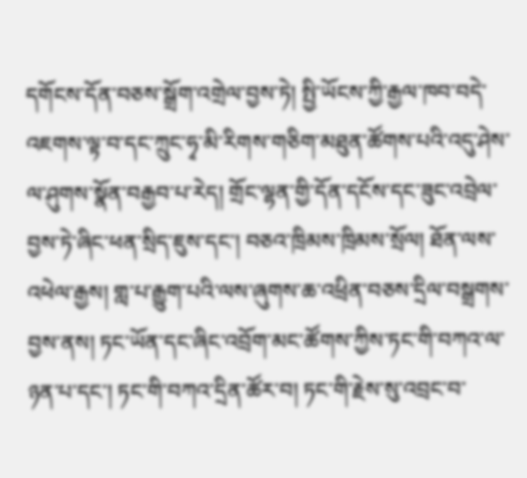དགོངས་དོན་བཅས་སྒྲོག་འགྲེལ་བྱས་ཏེ། སྤྱི་ཡོངས་ཀྱི་རྒྱལ་ཁབ་བདེ་འཇགས་ལྟ་བ་དང་ཀྲུང་ཧྭ་མི་རིགས་གཅིག་མཐུན་ཚོགས་པའི་འདུ་ཤེས་ལ་ཤུགས་སྣོན་བརྒྱབ་པ་རེད། གྲོང་ལྷན་གྱི་དོན་དངོས་དང་ཟུང་འབྲེལ་བྱས་ཏེ་ཞིང་ཕན་སྲིད་ཇུས་དང་། བཅའ་ཁྲིམས་ཁྲིམས་སྲོལ། ཐོན་ལས་འཕེལ་རྒྱས། གླ་པ་རྒྱུག་པའི་ལས་ཞུགས་ཆ་འཕྲིན་བཅས་དྲིལ་བསྒྲགས་བྱས་ནས། ཏང་ཡོན་དང་ཞིང་འབྲོག་མང་ཚོགས་ཀྱིས་ཏང་གི་བཀའ་ལ་ཉན་པ་དང་། ཏང་གི་བཀའ་དྲིན་ཚོར་བ། ཏང་གི་རྗེས་སུ་འབྲང་བ་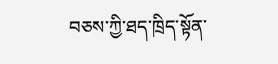བཅས་ཀྱི་ཐད་ཁྲིད་སྟོན་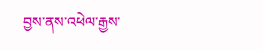བྱས་ནས་འཕེལ་རྒྱས་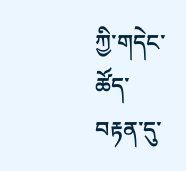ཀྱི་གདེང་ཚོད་བརྟན་དུ་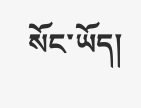སོང་ཡོད།